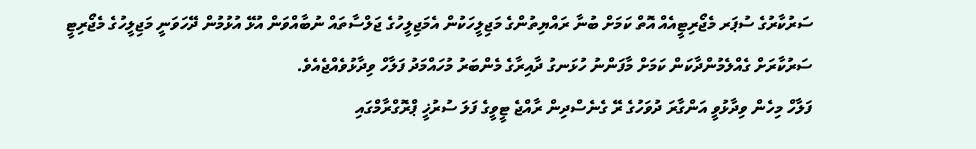ސަރުކާރުގެ ސުޕަރ މެޖޯރިޓީއެއް އޮތް ކަމަށް ބުނާ ރައްޔިތުންގެ މަޖިލީހަކުން އެމަޖިލީހުގެ ޖަލްސާތައް ނުބާއްވަން އުޅޭ އުޅުމުން ދޭހަވަނީ މަޖިލީހުގެ މެޖޯރިޓީ ސަރުކާރަށް ގެއްލެމުންދާކަން ކަމަށް މާފަންނު ހުޅަނގު ދާއިރާގެ މެންބަރު މުހައްމަދު ފަލާހް ވިދާޅުވެއްޖެއެވެ.
ފަލާހް މިހެން ވިދާޅުވީ އަންގާރަ ދުވަހުގެ ރޭ ގެނެސްދިން ރާއްޖެ ޓީވީގެ ފަލަ ސުރުޚީ ޕްރޮގްރާމްގައި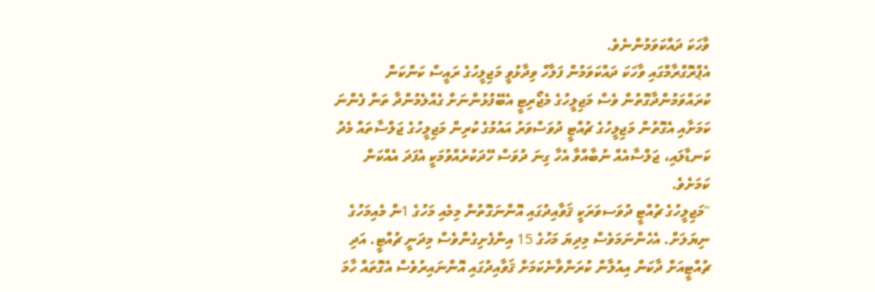ވާހަކަ ދައްކަވަމުންނެވެ.
އެޕްރޮގްރާމްގައި ވާހަކަ ދައްކަވަމުން ފަލާހް ވިދާޅުވީ މަޖިލީހުގެ ރައީސް ކަންކަން ކުރައްވަމުންދާގޮތުން ވެސް މަޖިލީހުގެ މެޖޯރިޓީ އެބޭފުޅުންނަށް ގެއްލެމުންދާ ތަން ފެންނަ ކަމަށާއި އެގޮތުން މަޖިލީހުގެ ޗުއްޓީ ދުވަސްވަރު އައުމުގެ ކުރިން މަޖިލީހުގެ ޖަލްސާތައް މެދު ކަނޑާލައި، ޖަލްސާއެއް ނުބާއްވާ އެހާ ގިނަ ދުވަސް ހޭދަކުރެއްވުމަކީ އެފަދަ އެއްކަން ކަމަށެވެ.
"މަޖިލީހުގެ ޗުއްޓީ ދުވަސވަރަކީ ޤަވާއިދުގައި އޮންނަގޮތުން މިމެއި މަހުގެ 1ން މެއިމަހުގެ ނިޔަލަށް. އެހެންނަމަވެސް މިދިޔަ މަހުގެ 15 އިންފެށިގެންވެސް މިދަނީ ޗުއްޓީ. އަދި ޗުއްޓީއަށް ދާކަން އިއުލާން ކުރަންވާނެކަމަށް ޤަވާއިދުގައި އޮންނައިރުވެސް އެގޮތައް ހާމަ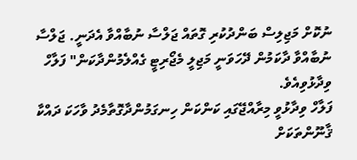ނުކޮށް މަޖިލިސް ބަންދުކުރި ގޮތައް ޖަލްސާ ނުބާއްވާ އެދަނީ. ޖަލްސާ ނުބާއްވާ ދާކަމުން ދޭހަވަނީ މަޖިލީ މެޖޯރިޓީ ގެއްލެމުންދާކަން" ފަލާހް ވިދާޅުވިއެވެ.
ފަލާހް ވިދާޅުވީ މިރާއްޖޭގައި ކަންކަން ހިނގަމުންދާގޮތާމެދު ވާހަކަ ދައްކާ ޤާނޫންތަކަށް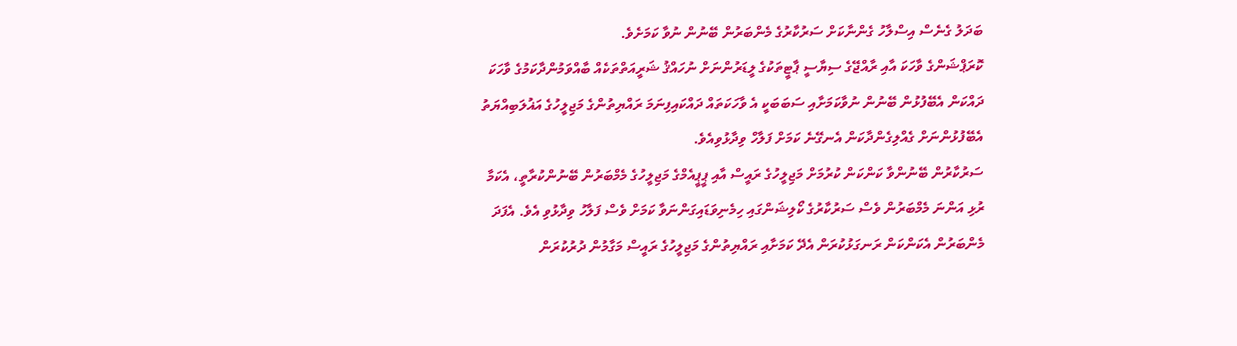ބަދަލު ގެނެސް އިސްލާހު ގެންނާކަށް ސަރުކާރުގެ މެންބަރުން ބޭނުން ނުވާ ކަމަށެވެ.
ކޮރަޕްޝަންގެ ވާހަކަ އާއި ރާއްޖޭގެ ސިޔާސީ ޕާޓީތަކުގެ ލީޑަރުންނަށް ނުހައްޤު ޝަރީއަތްތަކެއް ބާއްވަމުންދާކަމުގެ ވާހަކަ ދައްކަން އެބޭފުޅުން ބޭނުން ނުވާކަމަށާއި ސަބަބަކީ އެ ވާހަކަތައް ދައްކައިފިނަމަ ރައްޔިތުންގެ މަޖިލީހުގެ އަޣުލަބިއްޔަތު އެބޭފުޅުންނަށް ގެއްލިގެންދާކަން އެނގޭނެ ކަމަށް ފަލާހް ވިދާޅުވިއެވެ.
ސަރުކާރުން ބޭނުންވާ ކަންކަން ކުރުމަށް މަޖިލީހުގެ ރައީސް އާއި ޕީޕީއެމްގެ މަޖިލީހުގެ މެމްބަރުން ބޭނުންކުރާތީ، އެކަމާ ރުޅި އަންނަ މެމްބަރުން ވެސް ސަރުކާރުގެ ކޯލިޝަންގައި ހިމެނިވަޑައިގަންނަވާ ކަމަށް ވެސް ފަލާހު ވިދާޅުވި އެވެ. އެފަދަ މެންބަރުން އެކަންކަން ރަނގަޅުކުރަން އެދޭ ކަމަށާއި ރައްޔިތުންގެ މަޖިލީހުގެ ރައީސް މަގާމުން ދުރުކުރަން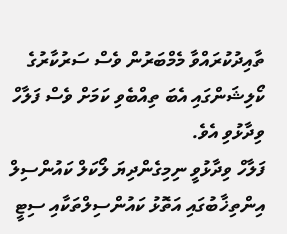ތާއިދުކުރައްވާ މެމްބަރުން ވެސް ސަރުކާރުގެ ކޯލިޝަންގައި އެބަ ތިއްބެވި ކަމަށް ވެސް ފަލާހް ވިދާޅުވި އެވެ.
ފަލާހް ވިދާޅުވީ ނިމިގެންދިޔަ ލޯކަލް ކައުންސިލް އިންތިޚާބުގައި އަތޮޅު ކައުންސިލްތަކާއި ސިޓީ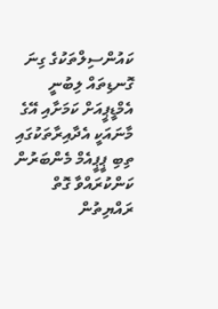ކައުންސިލްތަކުގެ ގިނަ ގޮނޑިތައް ލިބުނީ އެމްޑީޕީއަށް ކަމަށާއި އޭގެ މާނައަކީ އެދާއިރާތަކުގައި ތިބި ޕީޕީއެމް މެންބަރުން ކަންކުރައްވާ ގޮތް ރައްޔިތުން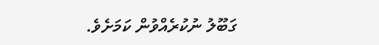ގަބޫލު ނުކުރެއްވުން ކަމަށެވެ.